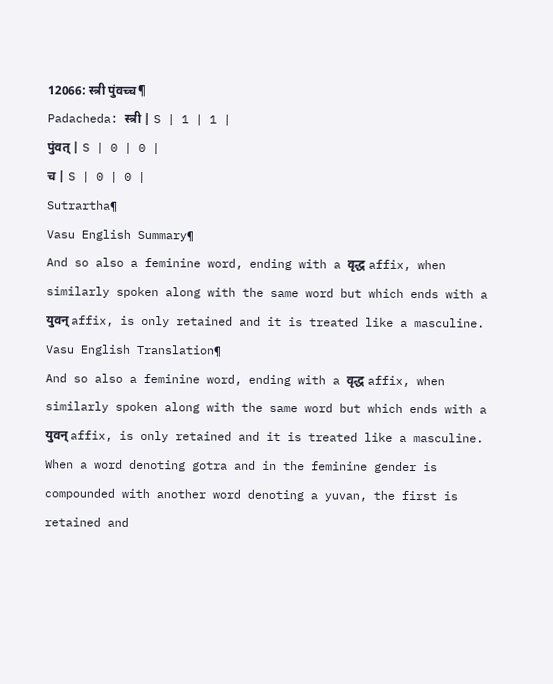12066: स्त्री पुंवच्च¶
Padacheda: स्त्री | S | 1 | 1 |
पुंवत् | S | 0 | 0 |
च | S | 0 | 0 |
Sutrartha¶
Vasu English Summary¶
And so also a feminine word, ending with a वृद्ध affix, when similarly spoken along with the same word but which ends with a युवन् affix, is only retained and it is treated like a masculine.
Vasu English Translation¶
And so also a feminine word, ending with a वृद्ध affix, when similarly spoken along with the same word but which ends with a युवन् affix, is only retained and it is treated like a masculine. When a word denoting gotra and in the feminine gender is compounded with another word denoting a yuvan, the first is retained and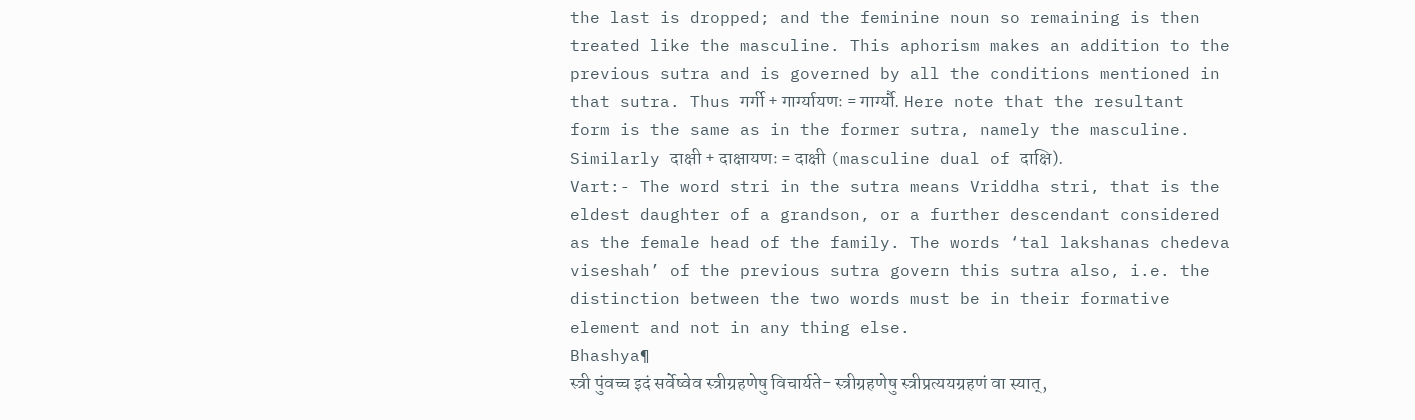the last is dropped; and the feminine noun so remaining is then treated like the masculine. This aphorism makes an addition to the previous sutra and is governed by all the conditions mentioned in that sutra. Thus गर्गी + गार्ग्यायणः = गार्ग्यौ. Here note that the resultant form is the same as in the former sutra, namely the masculine.
Similarly दाक्षी + दाक्षायणः = दाक्षी (masculine dual of दाक्षि).
Vart:- The word stri in the sutra means Vriddha stri, that is the eldest daughter of a grandson, or a further descendant considered as the female head of the family. The words ‘tal lakshanas chedeva viseshah’ of the previous sutra govern this sutra also, i.e. the distinction between the two words must be in their formative element and not in any thing else.
Bhashya¶
स्त्री पुंवच्च इदं सर्वेष्वेव स्त्रीग्रहणेषु विचार्यते- स्त्रीग्रहणेषु स्त्रीप्रत्ययग्रहणं वा स्यात्,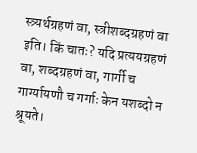स्त्र्यर्थग्रहणं वा, स्त्रीशब्दग्रहणं वा इति। किं चातः? यदि प्रत्ययग्रहणं वा, शब्दग्रहणं वा, गार्गी च गार्ग्यायणौ च गर्गाः केन यशब्दो न श्रूयते।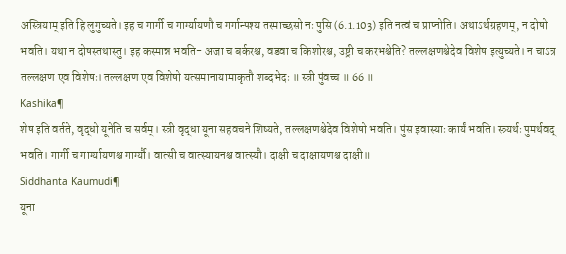अस्त्रियाम् इति हि लुगुच्यते। इह च गार्गी च गार्ग्यायणौ च गर्गान्पश्य तस्माच्छसो नः पुसि (6.1.103) इति नत्वं च प्राप्नोति। अथाऽर्थग्रहणम्, न दोषो भवति। यथा न दोषस्तथास्तु। इह कस्मान्न भवति- अजा च बर्करश्च, वडवा च किशोरश्च, उष्ट्री च करभश्चेति? तल्लक्षणश्चेदेव विशेष इत्युच्यते। न चाऽत्र तल्लक्षण एव विशेषः। तल्लक्षण एव विशेषो यत्समानायामाकृतौ शब्दभेदः ॥ स्त्री पुंवच्च ॥ 66 ॥
Kashika¶
शेष इति वर्तते, वृद्धो यूनेति च सर्वम्। स्त्री वृद्धा यूना सहवचने शिष्यते, तल्लक्षणश्चेदेव विशेषो भवति। पुंस इवास्याः कार्यं भवति। स्त्र्यर्थः पुमर्थवद् भवति। गार्गी च गार्ग्यायणश्च गार्ग्यौ। वात्सी च वात्स्यायनश्च वात्स्यौ। दाक्षी च दाक्षायणश्च दाक्षी॥
Siddhanta Kaumudi¶
यूना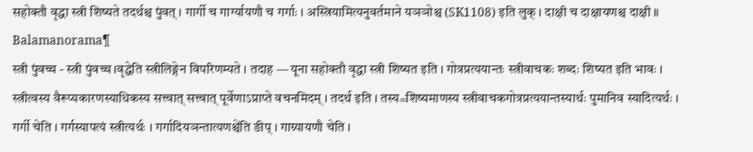सहोक्तौ वृद्धा स्त्री शिष्यते तदर्थश्च पुंवत् । गार्गी च गार्ग्यायणौ च गर्गाः । अस्त्रियामित्यनुवर्तमाने यञञोश्च (SK1108) इति लुक् । दाक्षी च दाक्षायणश्च दाक्षी ॥
Balamanorama¶
स्त्री पुंवच्च - स्त्री पुंवच्च ।वृद्धेति स्त्रीलिङ्गेन विपरिणम्यते । तदाह — यूना सहोक्तौ वृद्धा स्त्री शिष्यत इति । गोत्रप्रत्ययान्तः स्त्रीवाचकः शब्दः शिष्यत इति भावः । स्त्रीत्वस्य वैरूप्यकारणस्याधिकस्य सत्त्वात् सत्त्वात् पूर्वेणाऽप्राप्ते वचनमिदम् । तदर्थ इति । तस्य=शिष्यमाणस्य स्त्रीवाचकगोत्रप्रत्ययान्तस्यार्थः पुमानिव स्यादित्यर्थः । गर्गी चेति । गर्गस्यापत्यं स्त्रीत्यर्थः । गर्गादियञन्तात्यणश्चे॑ति ङीप् । गाग्र्यायणौ चेति ।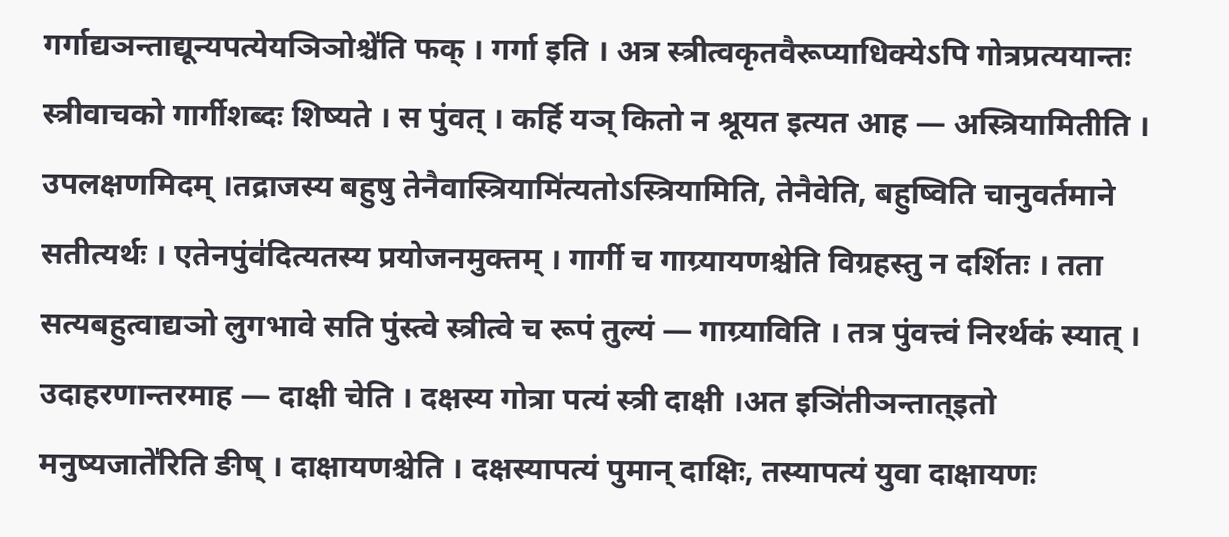गर्गाद्यञन्ताद्यून्यपत्येयञिञोश्चे॑ति फक् । गर्गा इति । अत्र स्त्रीत्वकृतवैरूप्याधिक्येऽपि गोत्रप्रत्ययान्तः स्त्रीवाचको गार्गीशब्दः शिष्यते । स पुंवत् । कर्हि यञ् कितो न श्रूयत इत्यत आह — अस्त्रियामितीति । उपलक्षणमिदम् ।तद्राजस्य बहुषु तेनैवास्त्रियामि॑त्यतोऽस्त्रियामिति, तेनैवेति, बहुष्विति चानुवर्तमाने सतीत्यर्थः । एतेनपुंव॑दित्यतस्य प्रयोजनमुक्तम् । गार्गी च गाग्र्यायणश्चेति विग्रहस्तु न दर्शितः । तता सत्यबहुत्वाद्यञो लुगभावे सति पुंस्त्वे स्त्रीत्वे च रूपं तुल्यं — गाग्र्याविति । तत्र पुंवत्त्वं निरर्थकं स्यात् । उदाहरणान्तरमाह — दाक्षी चेति । दक्षस्य गोत्रा पत्यं स्त्री दाक्षी ।अत इञि॑तीञन्तात्इतो मनुष्यजाते॑रिति ङीष् । दाक्षायणश्चेति । दक्षस्यापत्यं पुमान् दाक्षिः, तस्यापत्यं युवा दाक्षायणः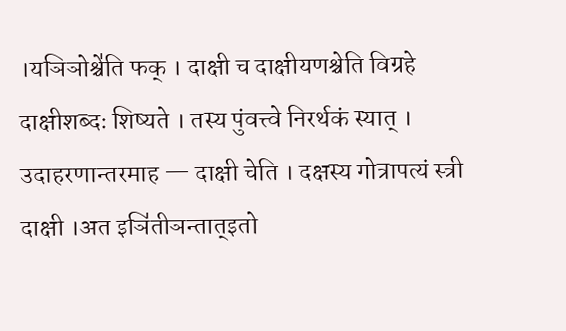।यञिञोश्चे॑ति फक् । दाक्षी च दाक्षीयणश्चेति विग्रहे दाक्षीशब्दः शिष्यते । तस्य पुंवत्त्वे निरर्थकं स्यात् । उदाहरणान्तरमाह — दाक्षी चेति । दक्षस्य गोत्रापत्यं स्त्री दाक्षी ।अत इञि॑तीञन्तात्इतो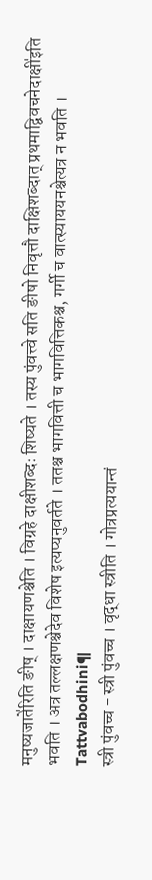मनुष्यजाते॑रिति ङीष् । दाक्षायणश्चेति । विग्रहे दाक्षीशब्दः शिष्यते । तस्य पुंवत्त्वे सति ङीषो निवृत्तौ दाक्षिशब्दात् प्रथमाद्विवचनेदाक्षी॑इति भवति । अत्र तल्लक्षणश्चेदेव विशेष इत्यप्यनुवर्तते । ततश्च भागवित्ती च भागवित्तिकश्च, गर्गी च वात्स्याययनश्चेत्यत्र न भवति ।
Tattvabodhini¶
स्त्री पुंवच्च - स्त्री पुंवच्च । वृद्धा स्त्रीति । गोत्रप्रत्ययान्तं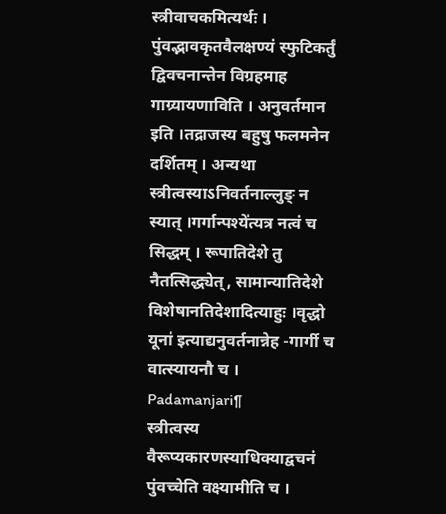स्त्रीवाचकमित्यर्थः । पुंवद्भावकृतवैलक्षण्यं स्फुटिकर्तुं द्विवचनान्तेन विग्रहमाह गाग्र्यायणाविति । अनुवर्तमान इति ।तद्राजस्य बहुषु फलमनेन दर्शितम् । अन्यथा स्त्रीत्वस्याऽनिवर्तनाल्लुङ् न स्यात् ।गर्गान्पश्ये॑त्यत्र नत्वं च सिद्धम् । रूपातिदेशे तु नैतत्सिद्ध्येत्, सामान्यातिदेशे विशेषानतिदेशादित्याहुः ।वृद्धो यूना॑ इत्याद्यनुवर्तनान्नेह -गार्गी च वात्स्यायनौ च ।
Padamanjari¶
स्त्रीत्वस्य वैरूप्यकारणस्याधिक्याद्वचनं पुंवच्चेति वक्ष्यामीति च ।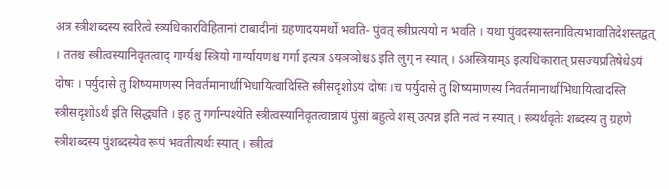अत्र स्त्रीशब्दस्य स्वरित्वे स्त्र्यधिकारविहितानां टाबादीनां ग्रहणादयमर्थो भवति- पुंवत् स्त्रीप्रत्ययो न भवति । यथा पुंवदस्यास्तनावित्यभावातिदेशस्तद्वत् । ततश्च स्त्रीत्वस्यानिवृतत्वाद् गार्ग्यश्च स्त्रियो गार्ग्यायणश्च गर्गा इत्यत्र ऽयञञोश्चऽ इति लुग् न स्यात् । ऽअस्त्रियाम्ऽ इत्यधिकारात् प्रसज्यप्रतिषेधेऽयं दोषः । पर्युदासे तु शिष्यमाणस्य निवर्तमानार्थाभिधायित्वादिस्ति स्त्रीसदृशोऽयं दोषः ।च पर्युदासे तु शिष्यमाणस्य निवर्तमानार्थाभिधायित्वादस्ति स्त्रीसदृशोऽर्थं इति सिद्ध्यति । इह तु गर्गान्पश्येति स्त्रीत्वस्यानिवृतत्वान्नायं पुंसां बहुत्वे शस् उत्पन्न इति नत्वं न स्यात् । स्त्र्यर्थवृतेः शब्दस्य तु ग्रहणे स्त्रीशब्दस्य पुंशब्दस्येव रूपं भवतीत्यर्थः स्यात् । स्त्रीत्वं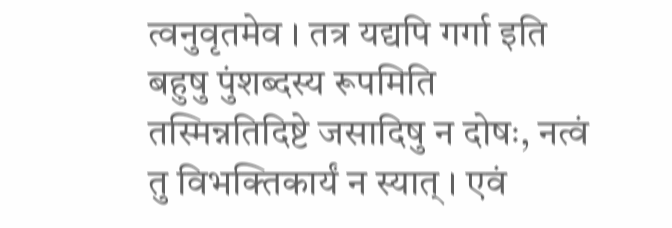त्वनुवृतमेव । तत्र यद्यपि गर्गा इति बहुषु पुंशब्दस्य रूपमिति तस्मिन्नतिदिष्टे जसादिषु न दोषः, नत्वं तु विभक्तिकार्यं न स्यात् । एवं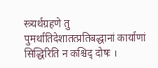स्त्र्यर्थग्रहणे तु पुमर्थातिदेशातत्प्रतिबद्धानां कार्याणां सिद्धिरिति न कश्चिद् दोषः ।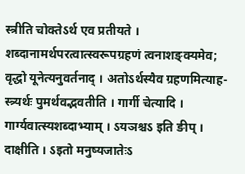स्त्रीति चोक्तेऽर्थ एव प्रतीयते । शब्दानामर्थपरत्वात्स्वरूपग्रहणं त्वनाशङ्क्यमेव; वृद्धो यूनेत्यनुवर्तनाद् । अतोऽर्थस्यैव ग्रहणमित्याह-स्त्र्यर्थः पुमर्थवद्भवतीति । गार्गी चेत्यादि । गार्ग्यवात्स्यशब्दाभ्याम् । ऽयञश्चऽ इति ङीप् । दाक्षीति । ऽइतो मनुष्यजातेःऽ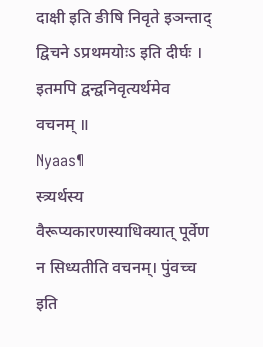दाक्षी इति ङीषि निवृते इञन्ताद् द्विचने ऽप्रथमयोःऽ इति दीर्घः । इतमपि द्वन्द्वनिवृत्यर्थमेव वचनम् ॥
Nyaas¶
स्त्र्यर्थस्य वैरूप्यकारणस्याधिक्यात् पूर्वेण न सिध्यतीति वचनम्। पुंवच्च इति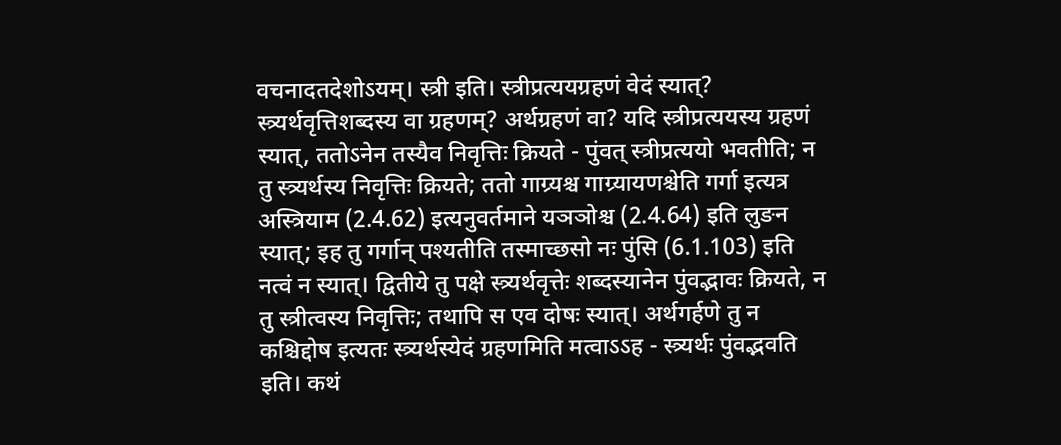वचनादतदेशोऽयम्। स्त्री इति। स्त्रीप्रत्ययग्रहणं वेदं स्यात्? स्त्र्यर्थवृत्तिशब्दस्य वा ग्रहणम्? अर्थग्रहणं वा? यदि स्त्रीप्रत्ययस्य ग्रहणं स्यात्, ततोऽनेन तस्यैव निवृत्तिः क्रियते - पुंवत् स्त्रीप्रत्ययो भवतीति; न तु स्त्र्यर्थस्य निवृत्तिः क्रियते; ततो गाग्र्यश्च गाग्र्यायणश्चेति गर्गा इत्यत्र अस्त्रियाम (2.4.62) इत्यनुवर्तमाने यञञोश्च (2.4.64) इति लुङन स्यात्; इह तु गर्गान् पश्यतीति तस्माच्छसो नः पुंसि (6.1.103) इति नत्वं न स्यात्। द्वितीये तु पक्षे स्त्र्यर्थवृत्तेः शब्दस्यानेन पुंवद्भावः क्रियते, न तु स्त्रीत्वस्य निवृत्तिः; तथापि स एव दोषः स्यात्। अर्थगर्हणे तु न कश्चिद्दोष इत्यतः स्त्र्यर्थस्येदं ग्रहणमिति मत्वाऽऽह - स्त्र्यर्थः पुंवद्भवति इति। कथं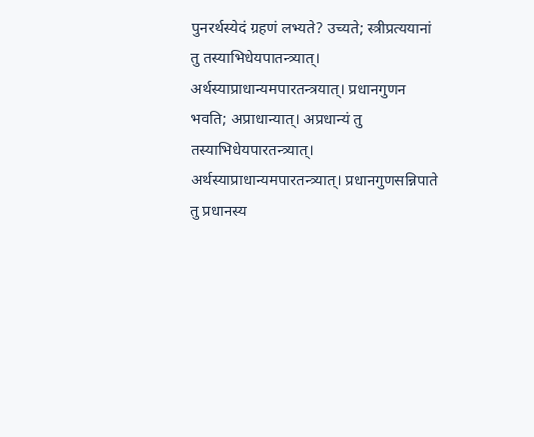पुनरर्थस्येदं ग्रहणं लभ्यते? उच्यते; स्त्रीप्रत्ययानां तु तस्याभिधेयपातन्त्र्यात्। अर्थस्याप्राधान्यमपारतन्त्रयात्। प्रधानगुणन भवति; अप्राधान्यात्। अप्रधान्यं तु तस्याभिधेयपारतन्त्र्यात्। अर्थस्याप्राधान्यमपारतन्त्र्यात्। प्रधानगुणसन्निपाते तु प्रधानस्य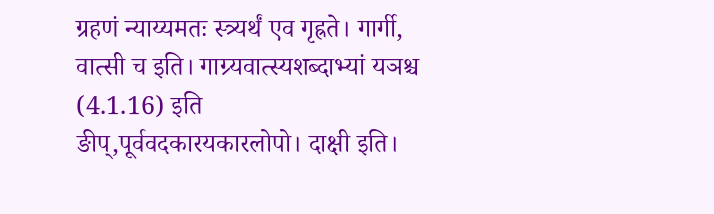ग्रहणं न्याय्यमतः स्त्र्यर्थं एव गृह्रते। गार्गी, वात्सी च इति। गाग्र्यवात्स्यशब्दाभ्यां यञश्च (4.1.16) इति ङीप्,पूर्ववदकारयकारलोपो। दाक्षी इति।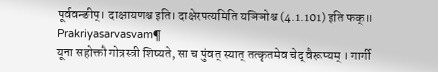पूर्ववन्ङीप्। दाक्षायणश्च इति। दाक्षेरपत्यमिति यञिञोश्च (4.1.101) इति फक्॥
Prakriyasarvasvam¶
यूना सहोक्तौ गोत्रस्त्री शिष्यते, सा च पुंवत् स्यात् तत्कृतमेव चेद् वैरूप्यम् । गार्गी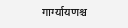गार्ग्यायणश्च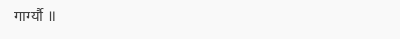गार्ग्यौ ॥